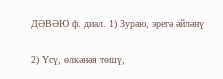ДӘВӘЮ ф. диал. 1) Зураю, эрегә әйләнү

2) Үсү, өлкәнәя төшү,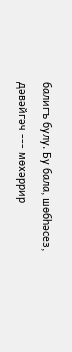балигъ булу. Бу бала, шөбһәсез, дәвәйгәч --- мөхәррир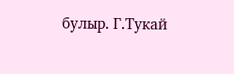булыр. Г.Тукай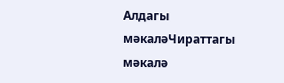Алдагы мәкаләЧираттагы мәкалә